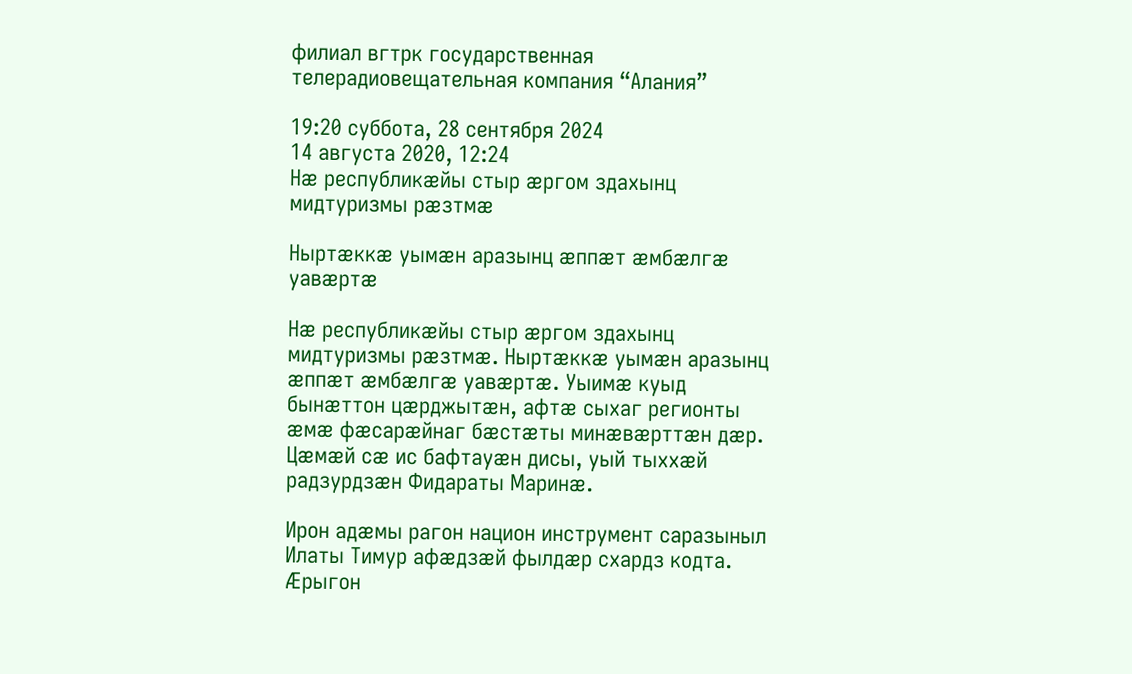филиал вгтрк государственная телерадиовещательная компания “Алания”

19:20 суббота, 28 сентября 2024
14 августа 2020, 12:24
Нæ республикæйы стыр æргом здахынц мидтуризмы рæзтмæ

Ныртæккæ уымæн аразынц æппæт æмбæлгæ уавæртæ

Нæ республикæйы стыр æргом здахынц мидтуризмы рæзтмæ. Ныртæккæ уымæн аразынц æппæт æмбæлгæ уавæртæ. Уыимæ куыд бынæттон цæрджытæн, афтæ сыхаг регионты æмæ фæсарæйнаг бæстæты минæвæрттæн дæр. Цæмæй сæ ис бафтауæн дисы, уый тыххæй радзурдзæн Фидараты Маринæ.

Ирон адæмы рагон национ инструмент саразыныл Илаты Тимур афæдзæй фылдæр схардз кодта. Æрыгон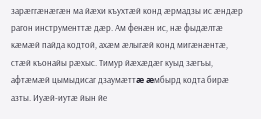зарæггæнæгæн ма йæхи къухтæй конд æрмадзы ис æндæр рагон инструменттæ дæр. Ам фенæн ис, нæ фыдæлтæ кæмæй пайда кодтой, ахæм æлыгæй конд мигæнæнтæ, стæй къонайы рæхыс. Тимур йæхæдæг куыд зæгъы, афтæмæй цымыдисаг дзаумæттæ æмбырд кодта бирæ азты. Иуæй-иутæ йын йе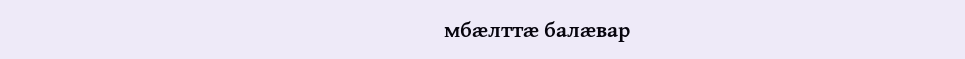мбæлттæ балæвар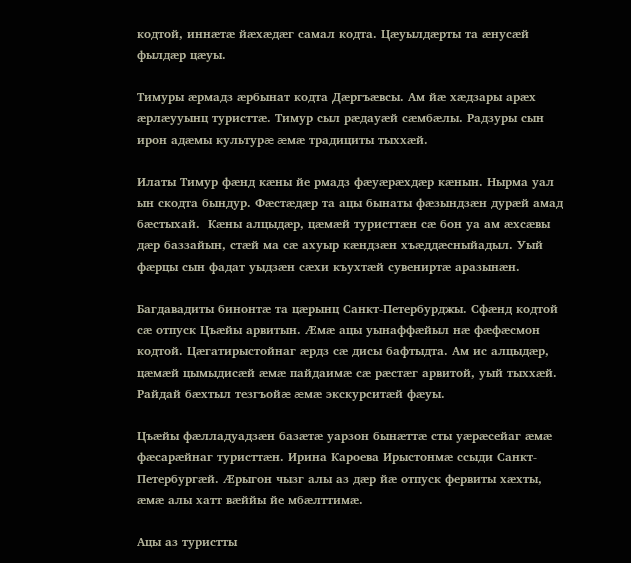кодтой, иннæтæ йæхæдæг самал кодта. Цæуылдæрты та æнусæй фылдæр цæуы.

Тимуры æрмадз æрбынат кодта Дæргъæвсы. Ам йæ хæдзары арæх æрлæууынц туристтæ. Тимур сыл рæдауæй сæмбæлы. Радзуры сын ирон адæмы культурæ æмæ традициты тыххæй.

Илаты Тимур фæнд кæны йе рмадз фæуæрæхдæр кæнын. Нырма уал ын скодта бындур. Фæстæдæр та ацы бынаты фæзындзæн дурæй амад бæстыхай.  Кæны алцыдæр, цæмæй туристтæн сæ бон уа ам æхсæвы дæр баззайын, стæй ма сæ ахуыр кæндзæн хъæддæсныйадыл. Уый фæрцы сын фадат уыдзæн сæхи къухтæй сувениртæ аразынæн.

Багдавадиты бинонтæ та цæрынц Санкт-Петербурджы. Сфæнд кодтой сæ отпуск Цъæйы арвитын. Æмæ ацы уынаффæйыл нæ фæфæсмон кодтой. Цæгатирыстойнаг æрдз сæ дисы бафтыдта. Ам ис алцыдæр, цæмæй цымыдисæй æмæ пайдаимæ сæ рæстæг арвитой, уый тыххæй. Райдай бæхтыл тезгъойæ æмæ экскурситæй фæуы.

Цъæйы фæлладуадзæн базæтæ уарзон бынæттæ сты уæрæсейаг æмæ фæсарæйнаг туристтæн. Ирина Кароева Ирыстонмæ ссыди Санкт-Петербургæй. Æрыгон чызг алы аз дæр йæ отпуск фервиты хæхты, æмæ алы хатт вæййы йе мбæлттимæ.

Ацы аз туристты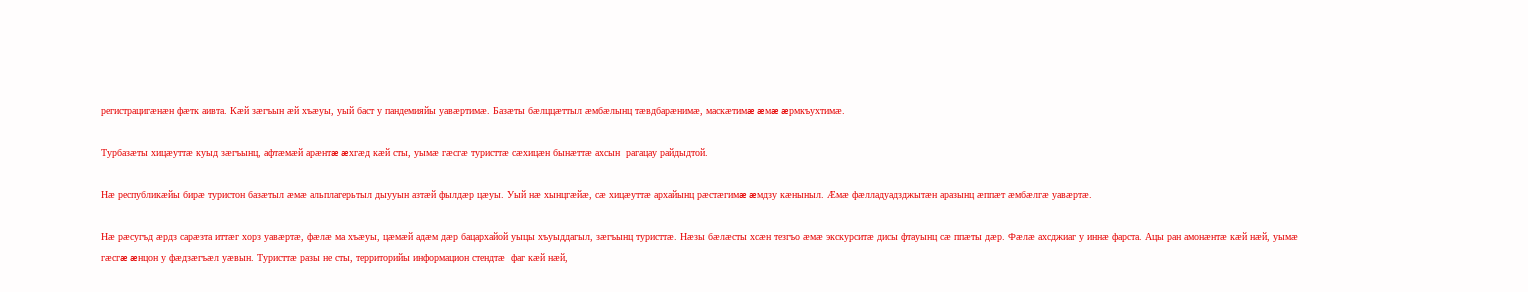регистрацигæнæн фæтк аивта. Кæй зæгъын æй хъæуы, уый баст у пандемияйы уавæртимæ. Базæты бæлццæттыл æмбæлынц тæвдбарæнимæ, маскæтимæ æмæ æрмкъухтимæ.

Турбазæты хицæуттæ куыд зæгъынц, афтæмæй арæнтæ æхгæд кæй сты, уымæ гæсгæ туристтæ сæхицæн бынæттæ ахсын  рагацау райдыдтой.

Нæ республикæйы бирæ туристон базæтыл æмæ альплагерьтыл дыууын азтæй фылдæр цæуы. Уый нæ хынцгæйæ, сæ хицæуттæ архайынц рæстæгимæ æмдзу кæныныл. Æмæ фæлладуадзджытæн аразынц æппæт æмбæлгæ уавæртæ.

Нæ рæсугъд æрдз сарæзта иттæг хорз уавæртæ, фæлæ ма хъæуы, цæмæй адæм дæр бацархайой уыцы хъуыддагыл, зæгъынц туристтæ. Нæзы бæлæсты хсæн тезгъо æмæ экскурситæ дисы фтауынц сæ ппæты дæр. Фæлæ ахсджиаг у иннæ фарста. Ацы ран амонæнтæ кæй нæй, уымæ гæсгæ æнцон у фæдзæгъæл уæвын. Туристтæ разы не сты, территорийы информацион стендтæ  фаг кæй нæй,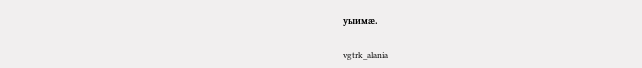уыимæ.

vgtrk_alania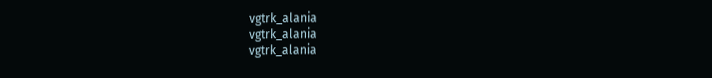vgtrk_alania
vgtrk_alania
vgtrk_alania